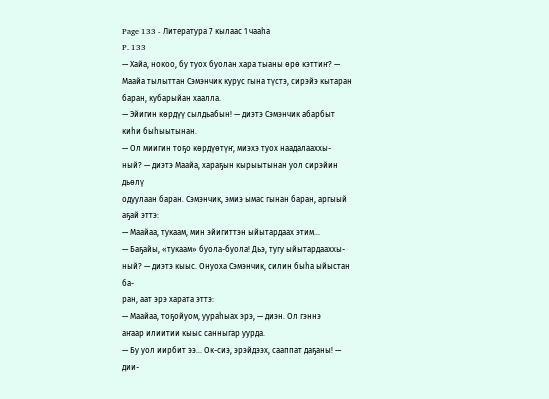Page 133 - Литература 7 кылаас 1 чааhа
P. 133
— Хайа, нокоо, бу туох буолан хара тыаны өрө кэттиҥ? —
Маайа тылыттан Сэмэнчик курус гына түстэ, сирэйэ кытаран
баран, кубарыйан хаалла.
— Эйигин көрдүү сылдьабын! — диэтэ Сэмэнчик абарбыт
киһи быһыытынан.
— Ол миигин тоҕо көрдүөтүҥ, миэхэ туох наадалааххы-
ный? — диэтэ Маайа, хараҕын кырыытынан уол сирэйин дьөлү
одуулаан баран. Сэмэнчик, эмиэ ымас гынан баран, аргыый
аҕай эттэ:
— Маайаа, тукаам, мин эйигиттэн ыйытардаах этим…
— Баҕайы, «тукаам» буола-буола! Дьэ, тугу ыйытардааххы-
ный? — диэтэ кыыс. Онуоха Сэмэнчик, силин быһа ыйыстан ба-
ран, аат эрэ харата эттэ:
— Маайаа, тоҕойуом, уураһыах эрэ, — диэн. Ол гэннэ
аҥаар илиитии кыыс санныгар уурда.
— Бу уол иирбит ээ… Ок-сиэ, эрэйдээх, сааппат даҕаны! —
дии-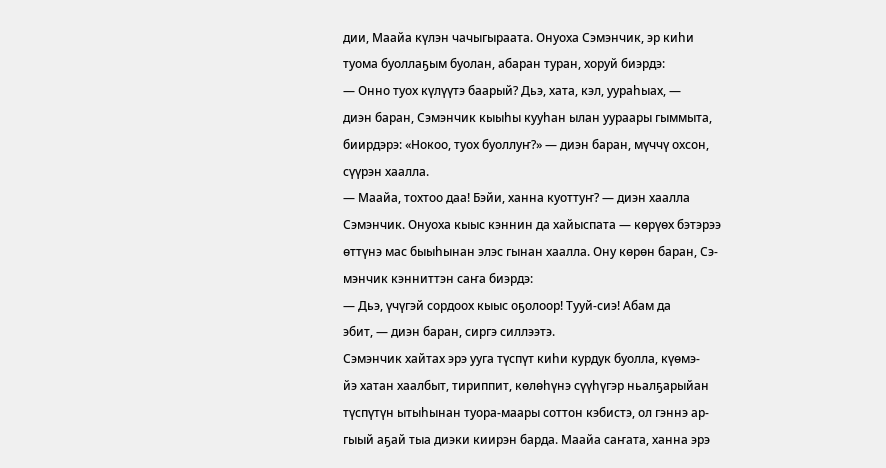дии, Маайа күлэн чачыгыраата. Онуоха Сэмэнчик, эр киһи
туома буоллаҕым буолан, абаран туран, хоруй биэрдэ:
— Онно туох күлүүтэ баарый? Дьэ, хата, кэл, уураһыах, —
диэн баран, Сэмэнчик кыыһы кууһан ылан уураары гыммыта,
биирдэрэ: «Нокоо, туох буоллуҥ?» — диэн баран, мүччү охсон,
сүүрэн хаалла.
— Маайа, тохтоо даа! Бэйи, ханна куоттуҥ? — диэн хаалла
Сэмэнчик. Онуоха кыыс кэннин да хайыспата — көрүөх бэтэрээ
өттүнэ мас быыһынан элэс гынан хаалла. Ону көрөн баран, Сэ-
мэнчик кэнниттэн саҥа биэрдэ:
— Дьэ, үчүгэй сордоох кыыс оҕолоор! Тууй-сиэ! Абам да
эбит, — диэн баран, сиргэ силлээтэ.
Сэмэнчик хайтах эрэ ууга түспүт киһи курдук буолла, күөмэ-
йэ хатан хаалбыт, тириппит, көлөһүнэ сүүһүгэр ньалҕарыйан
түспүтүн ытыһынан туора-маары соттон кэбистэ, ол гэннэ ар-
гыый аҕай тыа диэки киирэн барда. Маайа саҥата, ханна эрэ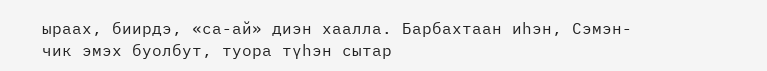ыраах, биирдэ, «са-ай» диэн хаалла. Барбахтаан иһэн, Сэмэн-
чик эмэх буолбут, туора түһэн сытар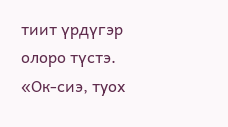тиит үрдүгэр олоро түстэ.
«Ок-сиэ, туох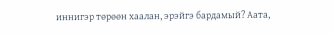иннигэр төрөөн хаалан, эрэйгэ бардамый? Аата,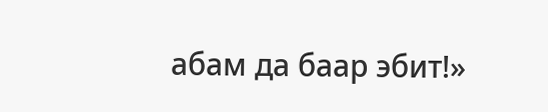абам да баар эбит!»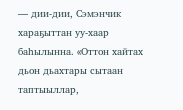— дии-дии, Сэмэнчик хараҕыттан уу-хаар
баһылынна. «Оттон хайтах дьон дьахтары сытаан таптыыллар,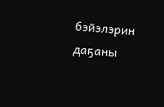бэйэлэрин даҕаны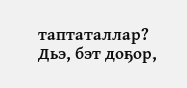таптаталлар? Дьэ, бэт доҕор,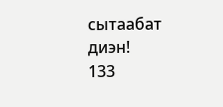сытаабат диэн!
133